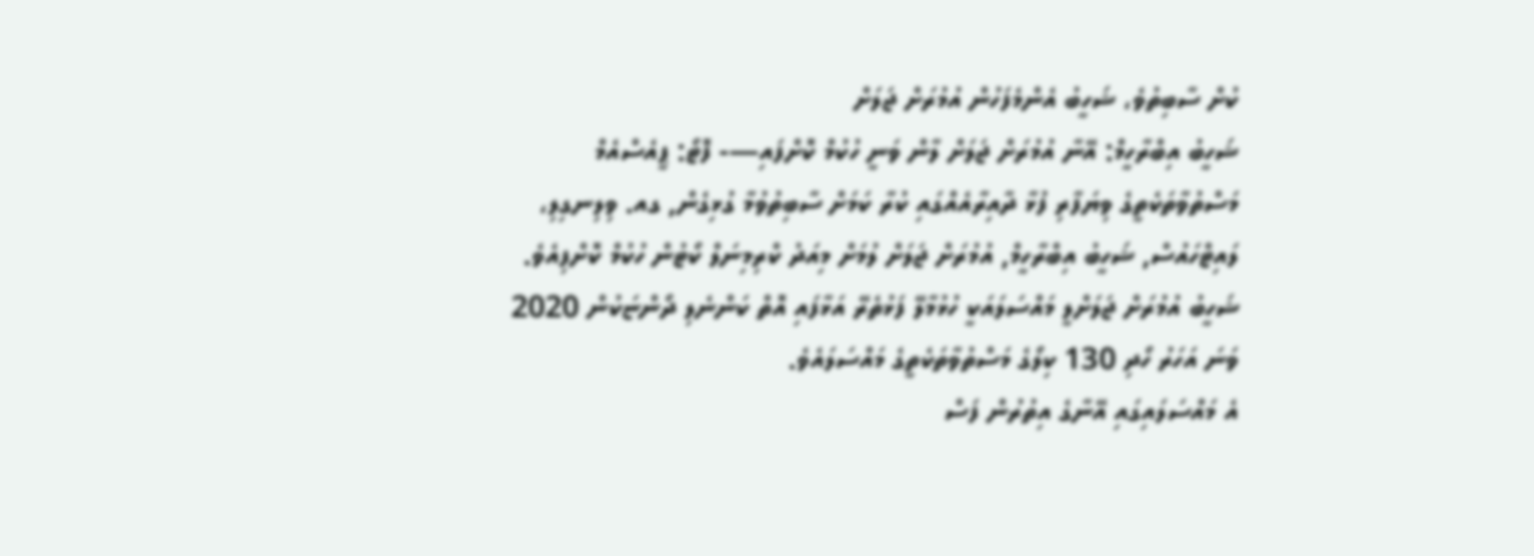ކުށް ސާބިތުވެ، ޝަހީބު އެންމެފަހުން އުމުރަށް ޖަލަށް
ޝަހީބު އިބްރާހީމް: އޭނާ އުމުރަށް ޖަލަށް ލާން ވަނީ ހުކުމް ކޮށްފައި—- ފޮޓޯ: ޕީއެސްއެމް
މަސްތުވާތަކެތީގެ ވިޔަފާރި ފުޅާ ދާއިރާއެއްގައި ކުރާ ކަމަށް ސާބިތުވުމާ ގުޅިގެން, ގއ. ވިލިނގިލި، ލައިޓްހައުސް, ޝަހީބު އިބްރާހީމް, އުމުރަށް ޖަލަށް ލުމަށް މިއަދު ކްރިމިނަލް ކޯޓުން ހުކުމް ކޮށްފިއެވެ.
ޝަހީބު އުމުރަށް ޖަލަށްލީ މައްސަލައަކީ ހުޅުމާލޭ ފަޅުތެރޭ އަޅާފައި އޮތް ކަންނެލި ދޯންޏަކުން 2020 ވަނަ އަހަރު ހޯދި 130 ކިލޯގެ މަސްތުވާތަކެތީގެ މައްސަލައެވެ.
އެ މައްސަލައިގައި އޭނާގެ އިތުރުން ފަސް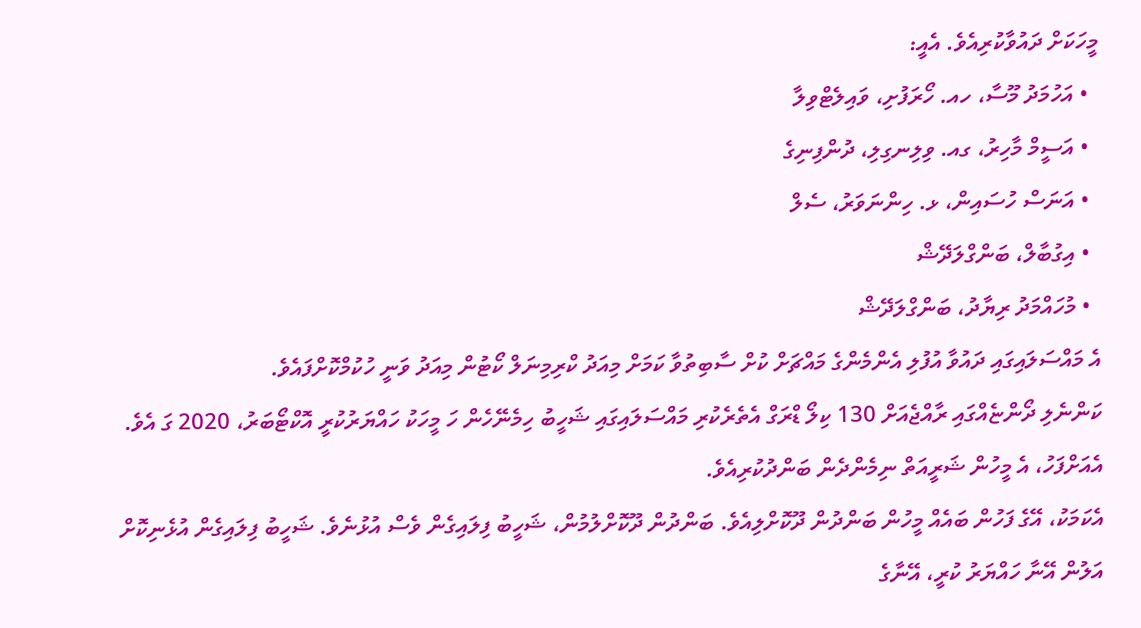މީހަކަށް ދައުވާކުރިއެވެ. އެއީ:
  • އަހުމަދު މޫސާ، ހއ. ހޯރަފުށި، ވައިލެޓްވިލާ
  • އަސީމް މާހިރު، ގއ. ވިލިނގިލި، ދުންފިނިގެ
  • އަނަސް ހުސައިން، ޅ. ހިންނަވަރު، ސެލް
  • އިގުބާލް، ބަންގްލަދޭޝް
  • މުހައްމަދު ރިޔާދު، ބަންގްލަދޭޝް
އެ މައްސަލައިގައި ދައުވާ އުފުލި އެންމެންގެ މައްޗަށް ކުށް ސާބިތުވާ ކަމަށް މިއަދު ކްރިމިނަލް ކޯޓުން މިއަދު ވަނީ ހުކުމްކޮށްފައެވެ.
ކަންނެލި ދޯންޏެއްގައި ރާއްޖެއަށް 130 ކިލޯ ޑްރަގް އެތެރެކުރި މައްސަލައިގައި ޝަހީބު ހިމެނޭހެން ހަ މީހަކު ހައްޔަރުކުރީ އޮކްޓޯބަރު، 2020 ގަ އެވެ. އެއަށްފަހު، އެ މީހުން ޝަރީއަތް ނިމެންދެން ބަންދުކުރިއެވެ.
އެކަމަކު، އޭގެ ފަހުން ބައެއް މީހުން ބަންދުން ދޫކޮށްލިއެވެ. ބަންދުން ދޫކޮށްލުމުން، ޝަހީބު ފިލައިގެން ވެސް އުޅުނެވެ. ޝަހީބު ފިލައިގެން އުޅެނިކޮށް އަލުން އޭނާ ހައްޔަރު ކުރީ، އޭނާގެ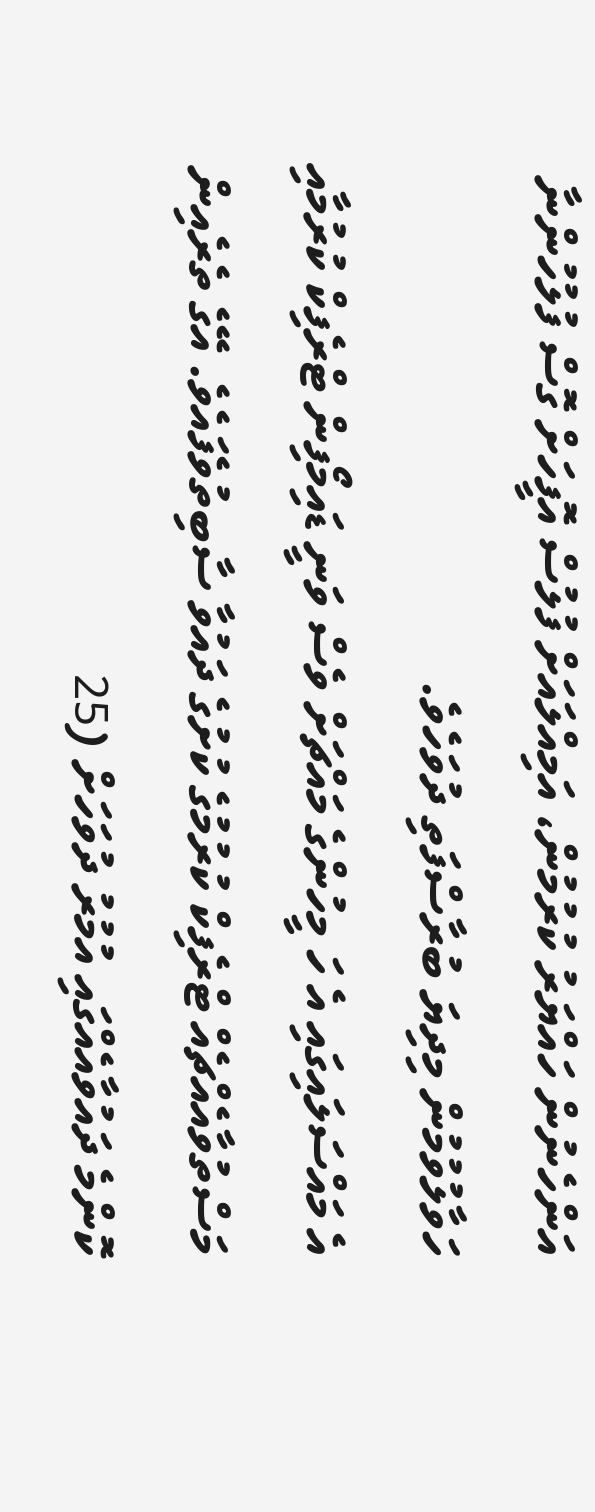އަންހެނުން ހައްޔަރު ކުރުމުން، އަމިއްލައަށް ފުލުސް އޮފީހަށް ގޮސް ފުލުހުންނާ ހަވާލުވުމުން މިދިޔަ ބުރާސްފަތި ދުވަހެވެ.
އެ މައްސަލައިގައި އެ ހަ މީހުންގެ މައްޗަށް ވެސް ވަނީ ޑައިމޯފިން ޓްރެފިކް ކުރުމާއި މަސްތުވާއެއްޗެއް ޓްރެފިކް ކުރުމުގެ ކުށުގެ ދައުވާ ސާބިތުވެފައެވެ. އޭގެ ތެރެއިން ކޮންމެ ދައުވާއެއްގައި އުމުރު ދުވަހަށް (25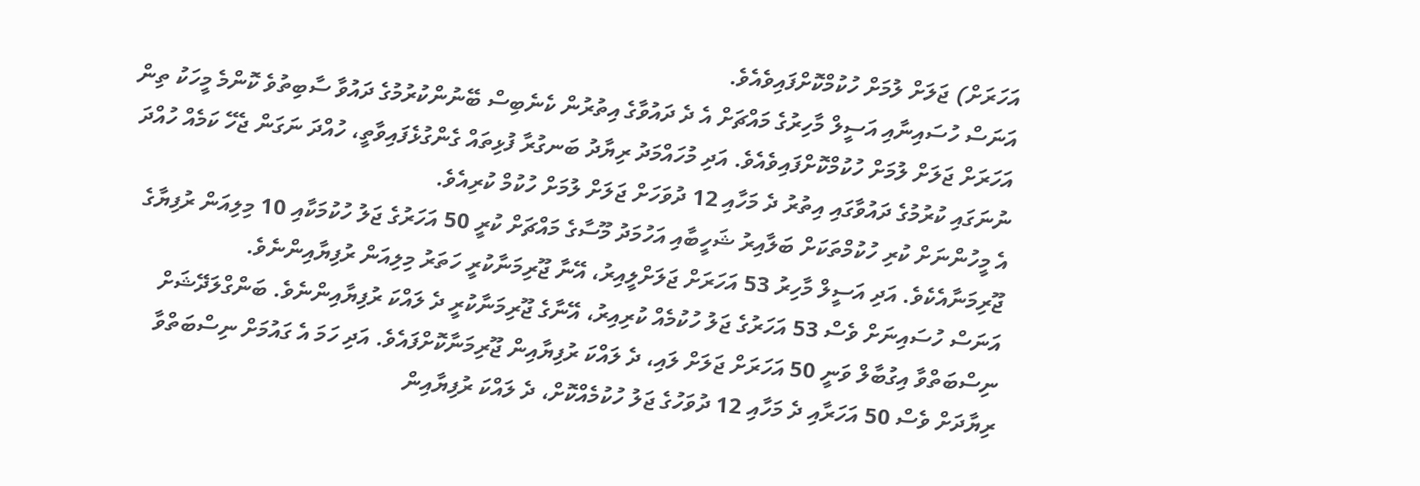އަހަރަށް) ޖަލަށް ލުމަށް ހުކުމްކޮށްފައިވެއެވެ.
އަނަސް ހުސައިނާއި އަސީލް މާހިރުގެ މައްޗަށް އެ ދެ ދައުވާގެ އިތުރުން ކެނެބިސް ބޭނުންކުރުމުގެ ދައުވާ ސާބިތުވެ ކޮންމެ މީހަކު ތިން އަހަރަށް ޖަލަށް ލުމަށް ހުކުމްކޮށްފައިވެއެވެ. އަދި މުހައްމަދު ރިޔާދު ބަނގުރާ ފުޅިތައް ގެންގުޅެފައިވާތީ، ހުއްދަ ނަގަން ޖެހޭ ކަމެއް ހުއްދަ ނުނަގައި ކުރުމުގެ ދައުވާގައި އިތުރު ދެ މަހާއި 12 ދުވަހަށް ޖަލަށް ލުމަށް ހުކުމް ކުރިއެވެ.
އެ މީހުންނަށް ކުރި ހުކުމްތަކަށް ބަލާއިރު ޝަހީބާއި އަހުމަދު މޫސާގެ މައްޗަށް ކުރީ 50 އަހަރުގެ ޖަލު ހުކުމަކާއި 10 މިލިއަން ރުފިޔާގެ ޖޫރިމަނާއެކެވެ. އަދި އަސީލް މާހިރު 53 އަހަރަށް ޖަލަށްލީއިރު، އޭނާ ޖޫރިމަނާކުރީ ހަތަރު މިލިއަން ރުފިޔާއިންނެވެ.
އަނަސް ހުސައިނަށް ވެސް 53 އަހަރުގެ ޖަލު ހުކުމެއް ކުރިއިރު، އޭނާގެ ޖޫރިމަނާކުރީ ދެ ލައްކަ ރުފިޔާއިންނެވެ. ބަންގްލަދޭޝަށް ނިސްބަތްވާ އިގުބާލް ވަނީ 50 އަހަރަށް ޖަލަށް ލައި، ދެ ލައްކަ ރުފިޔާއިން ޖޫރިމަނާކޮށްފައެވެ. އަދި ހަމަ އެ ގައުމަށް ނިސްބަތްވާ ރިޔާދަށް ވެސް 50 އަހަރާއި ދެ މަހާއި 12 ދުވަހުގެ ޖަލު ހުކުމެއްކޮށް، ދެ ލައްކަ ރުފިޔާއިން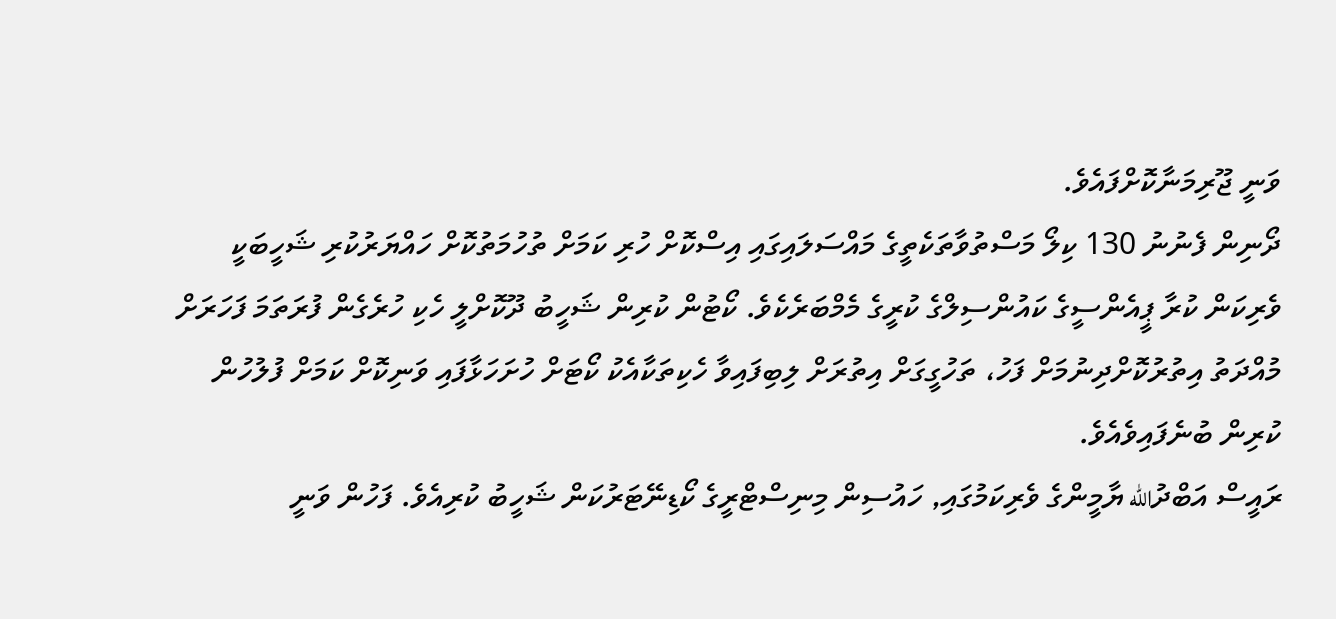ވަނީ ޖޫރިމަނާކޮށްފައެވެ.
ދޯނިން ފެނުނު 130 ކިލޯ މަސްތުވާތަކެތީގެ މައްސަލައިގައި އިސްކޮށް ހުރި ކަމަށް ތުހުމަތުކޮށް ހައްޔަރުކުރި ޝަހީބަކީ ވެރިކަން ކުރާ ޕީއެންސީގެ ކައުންސިލްގެ ކުރީގެ މެމްބަރެކެވެ. ކޯޓުން ކުރިން ޝަހީބު ދޫކޮށްލީ ހެކި ހުރެގެން ފުރަތަމަ ފަހަރަށް މުއްދަތު އިތުރުކޮށްދިނުމަށް ފަހު، ތަހުގީގަށް އިތުރަށް ލިބިފައިވާ ހެކިތަކާއެކު ކޯޓަށް ހުށަހަޅާފައި ވަނިކޮށް ކަމަށް ފުލުހުން ކުރިން ބުނެފައިވެއެވެ.
ރައީސް އަބްދުالله ޔާމީންގެ ވެރިކަމުގައި, ހައުސިން މިނިސްޓްރީގެ ކޯޑިނޭޓަރުކަން ޝަހީބު ކުރިއެވެ. ފަހުން ވަނީ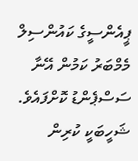ޕީއެންސީގެ ކައުންސިލް މެމްބަރު ކަމުން އޭނާ ސަސްޕެންޑު ކޮށްފައެވެ. ޝަހީބަކީ ކުރިން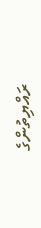ރައްޔިތުންގެ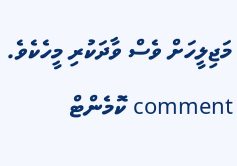މަޖިލީހަށް ވެސް ވާދަކުރި މީހެކެވެ.
comment ކޮމެންޓް